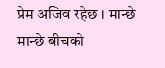प्रेम अजिव रहेछ । मान्छे मान्छे बीचको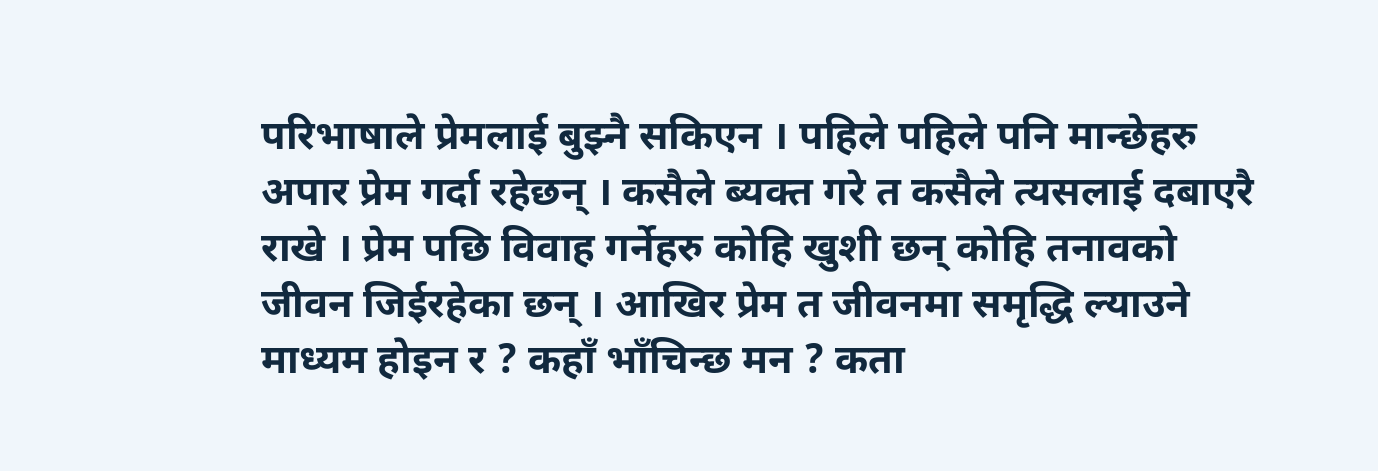परिभाषाले प्रेमलाई बुझ्नै सकिएन । पहिले पहिले पनि मान्छेहरु अपार प्रेम गर्दा रहेछन् । कसैले ब्यक्त गरे त कसैले त्यसलाई दबाएरै राखे । प्रेम पछि विवाह गर्नेहरु कोहि खुशी छन् कोहि तनावको जीवन जिईरहेका छन् । आखिर प्रेम त जीवनमा समृद्धि ल्याउने माध्यम होइन र ? कहाँ भाँचिन्छ मन ? कता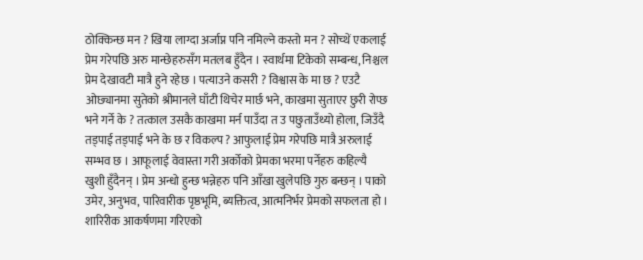ठोक्किन्छ मन ? खिया लाग्दा अर्जाप्न पनि नमिल्ने कस्तो मन ? सोच्थें एकलाई प्रेम गरेपछि अरु मान्छेहरुसँग मतलब हुँदैन । स्वार्थमा टिकेको सम्बन्ध, निश्चल प्रेम देखावटी मात्रै हुने रहेछ । पत्याउने कसरी ? विश्वास के मा छ ? एउटै ओछ्यानमा सुतेको श्रीमानले घाँटी थिचेर मार्छ भने, काखमा सुताएर छुरी रोप्छ भने गर्ने के ? तत्काल उसकै काखमा मर्न पाउँदा त उ पछुताउँथ्यो होला, जिउँदै तड्पाई तड्पाई भने के छ र विकल्प ? आफुलाई प्रेम गरेपछि मात्रै अरुलाई सम्भव छ । आफूलाई वेवास्ता गरी अर्कोको प्रेमका भरमा पर्नेहरु कहिल्यै खुशी हुँदैनन् । प्रेम अन्धो हुन्छ भन्नेहरु पनि आँखा खुलेपछि गुरु बन्छन् । पाको उमेर, अनुभव, पारिवारीक पृष्ठभूमि, ब्यक्तित्व, आत्मनिर्भर प्रेमको सफलता हो । शारिरीक आकर्षणमा गरिएको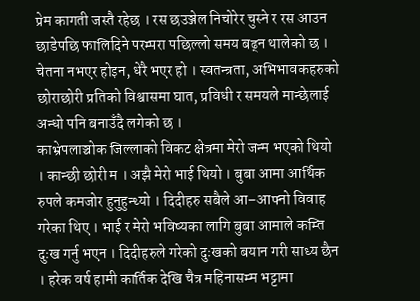प्रेम कागती जस्तै रहेछ । रस छउञ्जेल निचोरेर चुस्ने र रस आउन छाडेपछि फालिदिने परम्परा पछिल्लो समय बढ्न थालेको छ । चेतना नभएर होइन, धेरै भएर हो । स्वतन्त्रता, अभिभावकहरुको छोराछोरी प्रतिको विश्वासमा घात, प्रविधी र समयले मान्छेलाई अन्धो पनि बनाउँदै लगेको छ ।
काभ्रेपलाञ्चोक जिल्लाको विकट क्षेत्रमा मेरो जन्म भएको थियो । कान्छी छोरी म । अझै मेरो भाई थियो । बुबा आमा आर्थिक रुपले कमजोर हुनुहुन्थ्यो । दिदीहरु सबैले आ–आफ्नो विवाह गरेका थिए । भाई र मेरो भविष्यका लागि बुबा आमाले कम्ति दुःख गर्नु भएन । दिदीहरुले गरेको दुःखको बयान गरी साध्य छैन । हरेक वर्ष हामी कार्तिक देखि चैत्र महिनासम्म भट्टामा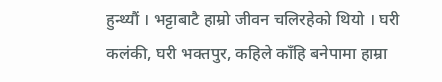हुन्थ्यौं । भट्टाबाटै हाम्रो जीवन चलिरहेको थियो । घरी कलंकी, घरी भक्तपुर, कहिले काँहि बनेपामा हाम्रा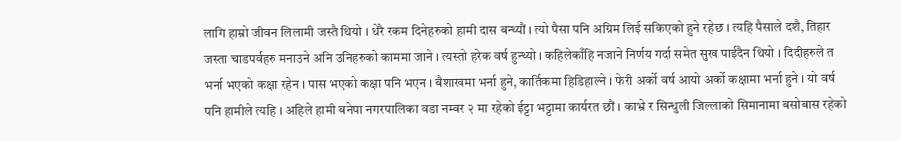लागि हाम्रो जीवन लिलामी जस्तै थियो । धेरै रकम दिनेहरुको हामी दास बन्थ्यौं । त्यो पैसा पनि अग्रिम लिई सकिएको हुने रहेछ । त्यहि पैसाले दशै, तिहार जस्ता चाडपर्वहरु मनाउने अनि उनिहरुको काममा जाने । त्यस्तो हरेक वर्ष हुन्थ्यो । कहिलेकाँहि नजाने निर्णय गर्दा समेत सुख पाईदैन थियो । दिदीहरुले त भर्ना भएको कक्षा रहेन । पास भएको कक्षा पनि भएन । बैशाखमा भर्ना हुने, कार्तिकमा हिडिहाल्ने । फेरी अर्को वर्ष आयो अर्को कक्षामा भर्ना हुने । यो वर्ष पनि हामीले त्यहि । अहिले हामी बनेपा नगरपालिका वडा नम्वर २ मा रहेको ईट्टा भट्टामा कार्यरत छौं । काभ्रे र सिन्धुली जिल्लाको सिमानामा बसोबास रहेको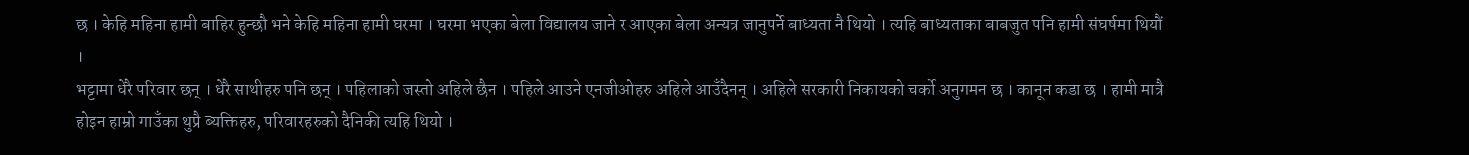छ । केहि महिना हामी बाहिर हुन्छौ भने केहि महिना हामी घरमा । घरमा भएका बेला विद्यालय जाने र आएका बेला अन्यत्र जानुपर्ने बाध्यता नै थियो । त्यहि बाध्यताका बाबजुत पनि हामी संघर्षमा थियौं ।
भट्टामा धेरै परिवार छन् । धेरै साथीहरु पनि छन् । पहिलाको जस्तो अहिले छैन । पहिले आउने एनजीओहरु अहिले आउँदैनन् । अहिले सरकारी निकायको चर्को अनुगमन छ । कानून कडा छ । हामी मात्रै होइन हाम्रो गाउँका थुप्रै ब्यक्तिहरु, परिवारहरुको दैनिकी त्यहि थियो ।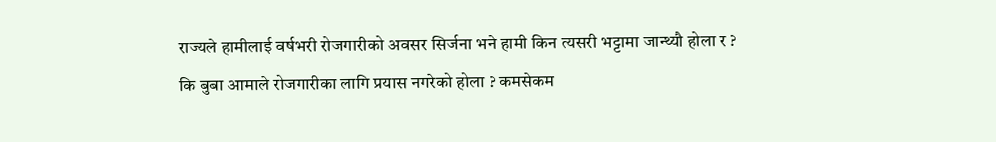राज्यले हामीलाई वर्षभरी रोजगारीको अवसर सिर्जना भने हामी किन त्यसरी भट्टामा जान्थ्यौ होला र ? कि बुबा आमाले रोजगारीका लागि प्रयास नगरेको होला ? कमसेकम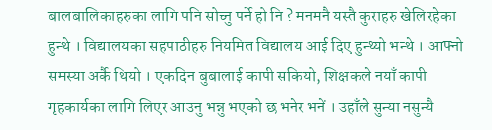बालबालिकाहरुका लागि पनि सोच्नु पर्ने हो नि ? मनमनै यस्तै कुराहरु खेलिरहेका हुन्थे । विद्यालयका सहपाठीहरु नियमित विद्यालय आई दिए हुन्थ्यो भन्थे । आफ्नो समस्या अर्कै थियो । एकदिन बुबालाई कापी सकियो, शिक्षकले नयाँ कापी गृहकार्यका लागि लिएर आउनु भन्नु भएको छ भनेर भनें । उहाँले सुन्या नसुन्यै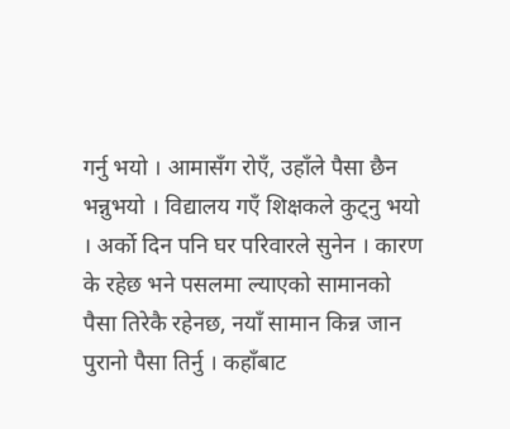गर्नु भयो । आमासँग रोएँ, उहाँले पैसा छैन भन्नुभयो । विद्यालय गएँ शिक्षकले कुट्नु भयो । अर्को दिन पनि घर परिवारले सुनेन । कारण के रहेछ भने पसलमा ल्याएको सामानको पैसा तिरेकै रहेनछ, नयाँ सामान किन्न जान पुरानो पैसा तिर्नु । कहाँबाट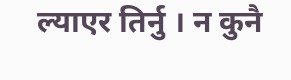ल्याएर तिर्नु । न कुनै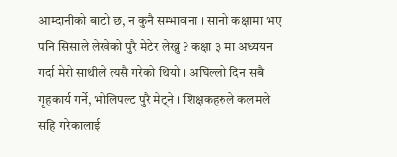आम्दानीको बाटो छ, न कुनै सम्भावना । सानो कक्षामा भए पनि सिसाले लेखेको पुरै मेटेर लेख्नु ? कक्षा ३ मा अध्ययन गर्दा मेरो साथीले त्यसै गरेको थियो । अघिल्लो दिन सबै गृहकार्य गर्ने, भोलिपल्ट पुरै मेट्ने । शिक्षकहरुले कलमले सहि गरेकालाई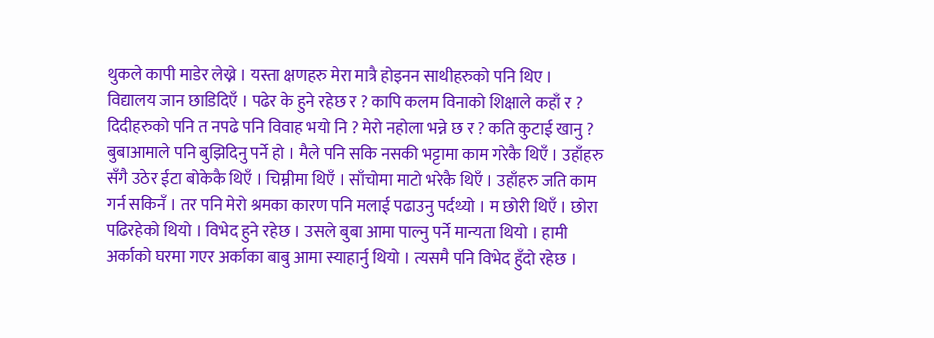थुकले कापी माडेर लेख्ने । यस्ता क्षणहरु मेरा मात्रै होइनन साथीहरुको पनि थिए ।
विद्यालय जान छाडिदिएँ । पढेर के हुने रहेछ र ? कापि कलम विनाको शिक्षाले कहाँ र ? दिदीहरुको पनि त नपढे पनि विवाह भयो नि ? मेरो नहोला भन्ने छ र ? कति कुटाई खानु ? बुबाआमाले पनि बुझिदिनु पर्ने हो । मैले पनि सकि नसकी भट्टामा काम गरेकै थिएँ । उहाँहरु सँगै उठेर ईटा बोकेकै थिएँ । चिम्नीमा थिएँ । साँचोमा माटो भरेकै थिएँ । उहाँहरु जति काम गर्न सकिनँ । तर पनि मेरो श्रमका कारण पनि मलाई पढाउनु पर्दथ्यो । म छोरी थिएँ । छोरा पढिरहेको थियो । विभेद हुने रहेछ । उसले बुबा आमा पाल्नु पर्ने मान्यता थियो । हामी अर्काको घरमा गएर अर्काका बाबु आमा स्याहार्नु थियो । त्यसमै पनि विभेद हुँदो रहेछ ।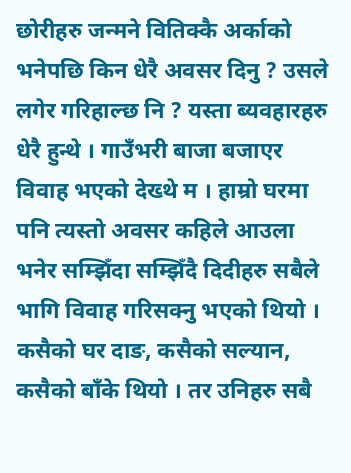छोरीहरु जन्मने वितिक्कै अर्काको भनेपछि किन धेरै अवसर दिनु ? उसले लगेर गरिहाल्छ नि ? यस्ता ब्यवहारहरु धेरै हुन्थे । गाउँभरी बाजा बजाएर विवाह भएको देख्थे म । हाम्रो घरमा पनि त्यस्तो अवसर कहिले आउला भनेर सम्झिँदा सम्झिँदै दिदीहरु सबैले भागि विवाह गरिसक्नु भएको थियो । कसैको घर दाङ, कसैको सल्यान, कसैको बाँके थियो । तर उनिहरु सबै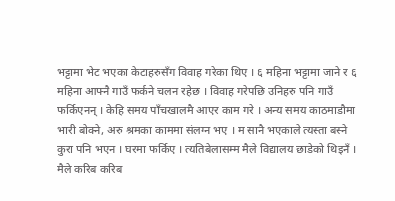भट्टामा भेट भएका केटाहरुसँग विवाह गरेका थिए । ६ महिना भट्टामा जाने र ६ महिना आफ्नै गाउँ फर्कने चलन रहेछ । विवाह गरेपछि उनिहरु पनि गाउँ फर्किएनन् । केहि समय पाँचखालमै आएर काम गरे । अन्य समय काठमाडौमा भारी बोक्ने, अरु श्रमका काममा संलग्न भए । म सानै भएकाले त्यस्ता बस्ने कुरा पनि भएन । घरमा फर्किए । त्यतिबेलासम्म मैले विद्यालय छाडेको थिइनँ ।
मैले करिब करिब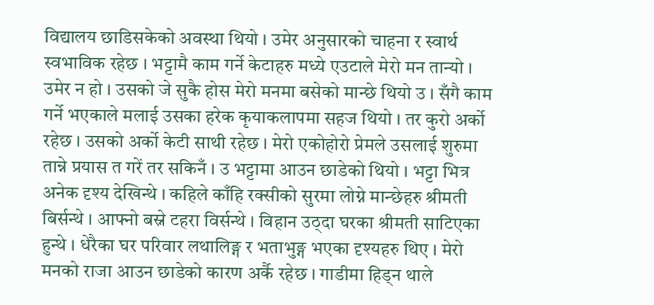विद्यालय छाडिसकेको अवस्था थियो । उमेर अनुसारको चाहना र स्वार्थ स्वभाविक रहेछ । भट्टामै काम गर्ने केटाहरु मध्ये एउटाले मेरो मन तान्यो । उमेर न हो । उसको जे सुकै होस मेरो मनमा बसेको मान्छे थियो उ । सँगै काम गर्ने भएकाले मलाई उसका हरेक कृयाकलापमा सहज थियो । तर कुरो अर्को रहेछ । उसको अर्को केटी साथी रहेछ । मेरो एकोहोरो प्रेमले उसलाई शुरुमा तान्ने प्रयास त गरें तर सकिनँ । उ भट्टामा आउन छाडेको थियो । भट्टा भित्र अनेक दृश्य देखिन्थे । कहिले काँहि रक्सीको सुरमा लोग्ने मान्छेहरु श्रीमती बिर्सन्थे । आफ्नो बस्ने टहरा विर्सन्थे । विहान उठ्दा घरका श्रीमती साटिएका हुन्थे । धेरैका घर परिवार लथालिङ्ग र भताभुङ्ग भएका दृश्यहरु थिए । मेरो मनको राजा आउन छाडेको कारण अर्कै रहेछ । गाडीमा हिड्न थाले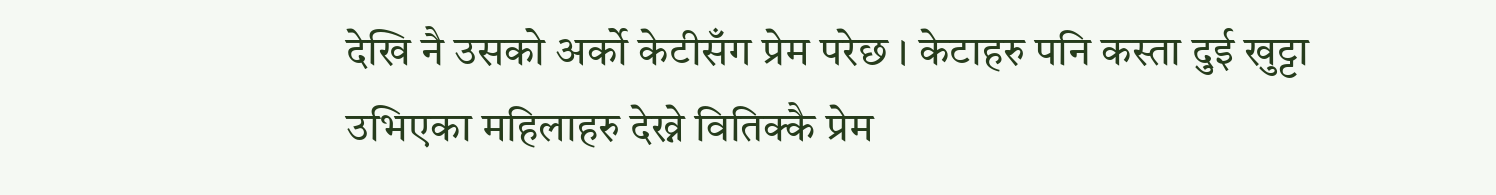देखि नै उसको अर्को केटीसँग प्रेम परेछ । केटाहरु पनि कस्ता दुई खुट्टा उभिएका महिलाहरु देख्ने वितिक्कै प्रेम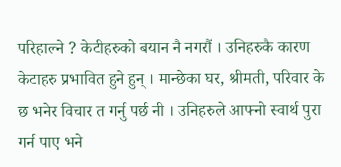परिहाल्ने ? केटीहरुको बयान नै नगरौं । उनिहरुकै कारण केटाहरु प्रभावित हुने हुन् । मान्छेका घर, श्रीमती, परिवार के छ भनेर विचार त गर्नु पर्छ नी । उनिहरुले आफ्नो स्वार्थ पुरा गर्न पाए भने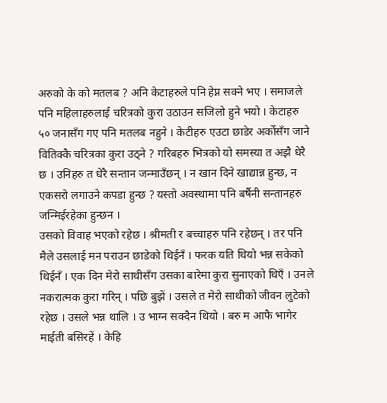अरुको के को मतलब ? अनि केटाहरुले पनि हेप्न सक्ने भए । समाजले पनि महिलाहरुलाई चरित्रको कुरा उठाउन सजिलो हुने भयो । केटाहरु ५० जनासँग गए पनि मतलब नहुने । केटीहरु एउटा छाडेर अर्कोसँग जाने वितिक्कै चरित्रका कुरा उठ्ने ? गरिबहरु भित्रको यो समस्या त अझै धेरै छ । उनिहरु त धेरै सन्तान जन्माउँछन् । न खान दिने खाद्यान्न हुन्छ, न एकसरो लगाउने कपडा हुन्छ ? यस्तो अवस्थामा पनि बर्षैनी सन्तानहरु जन्मिईरहेका हुन्छन ।
उसको विवाह भएको रहेछ । श्रीमती र बच्चाहरु पनि रहेछन् । तर पनि मैले उसलाई मन पराउन छाडेको थिईनँ । फरक यति थियो भन्न सकेको थिईनँ । एक दिन मेरो साथीसँग उसका बारेमा कुरा सुनाएको थिएँ । उनले नकरात्मक कुरा गरिन् । पछि बुझें । उसले त मेरो साथीको जीवन लुटेको रहेछ । उसले भन्न थालि । उ भाग्न सक्दैन थियो । बरु म आफै भागेर माईती बसिरहें । केहि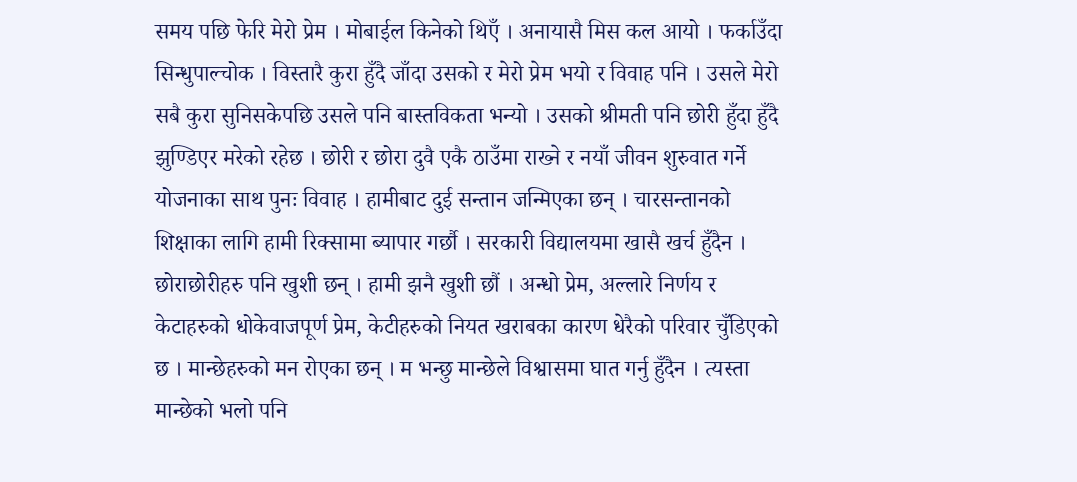समय पछि फेरि मेरो प्रेम । मोबाईल किनेको थिएँ । अनायासै मिस कल आयो । फर्काउँदा सिन्धुपाल्चोक । विस्तारै कुरा हुँदै जाँदा उसको र मेरो प्रेम भयो र विवाह पनि । उसले मेरो सबै कुरा सुनिसकेपछि उसले पनि बास्तविकता भन्यो । उसको श्रीमती पनि छोरी हुँदा हुँदै झुण्डिएर मरेको रहेछ । छोरी र छोरा दुवै एकै ठाउँमा राख्ने र नयाँ जीवन शुरुवात गर्ने योजनाका साथ पुनः विवाह । हामीबाट दुई सन्तान जन्मिएका छन् । चारसन्तानको शिक्षाका लागि हामी रिक्सामा ब्यापार गर्छौ । सरकारी विद्यालयमा खासै खर्च हुँदैन । छोराछोरीहरु पनि खुशी छन् । हामी झनै खुशी छौं । अन्धो प्रेम, अल्लारे निर्णय र केटाहरुको धोकेवाजपूर्ण प्रेम, केटीहरुको नियत खराबका कारण धेरैको परिवार चुँडिएको छ । मान्छेहरुको मन रोएका छन् । म भन्छु मान्छेले विश्वासमा घात गर्नु हुँदैन । त्यस्ता मान्छेको भलो पनि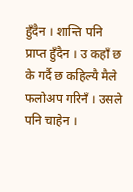हुँदैन । शान्ति पनि प्राप्त हुँदैन । उ कहाँ छ के गर्दै छ कहिल्यै मैले फलोअप गरिनँ । उसले पनि चाहेन ।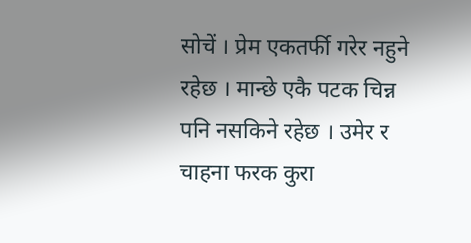सोचें । प्रेम एकतर्फी गरेर नहुने रहेछ । मान्छे एकै पटक चिन्न पनि नसकिने रहेछ । उमेर र चाहना फरक कुरा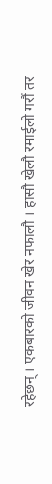रहेछन् । एकबारको जीवन खेर नफालौ । हासौ खेलौ रमाईलो गरौं तर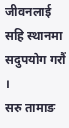जीवनलाई सहि स्थानमा सदुपयोग गरौं ।
सरु तामाङ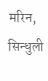मरिन, सिन्धुली